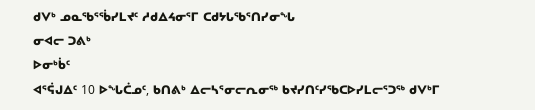ᑯᐯᒃ ᓄᓇᖃᕐᖄᓯᒪᔪᑦ ᓱᑯᐃᔦᓂᕐᒥ ᑕᑯᔭᒐᖃᕐᑎᓯᓂᖓ
ᓂᐊᓕ ᑐᕕᒃ
ᐅᓂᒃᑳᑦ
ᐊᕐᕌᒍᐃᑦ 10 ᐅᖓᑖᓄᑦ, ᑲᑎᕕᒃ ᐃᓕᓴᕐᓂᓕᕆᓂᖅ ᑲᔪᓯᑎᑦᓯᖃᑕᐅᓯᒪᓕᕐᑐᖅ ᑯᐯᒃᒥ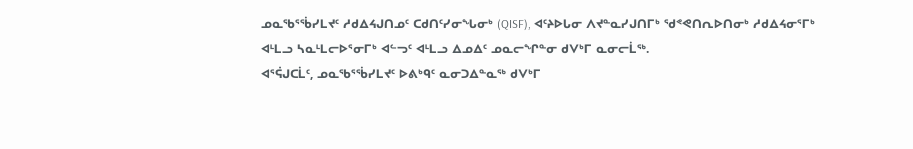ᓄᓇᖃᕐᖄᓯᒪᔪᑦ ᓱᑯᐃᔦᒍᑎᓄᑦ ᑕᑯᑎᑦᓯᓂᖓᓂᒃ (QISF), ᐊᑦᔨᐅᒐᓂ ᐱᔪᓐᓇᓯᒍᑎᒥᒃ ᖁᕝᕙᑎᕆᐅᑎᓂᒃ ᓱᑯᐃᔦᓂᕐᒥᒃ ᐊᒻᒪᓗ ᓴᓇᒻᒪᓕᐅᕐᓂᒥᒃ ᐊᓪᓓᑦ ᐊᒻᒪᓗ ᐃᓄᐃᑦ ᓄᓇᓕᖏᓐᓂ ᑯᐯᒃᒥ ᓇᓂᓕᒫᖅ.
ᐊᕐᕌᒍᑕᒫᑦ, ᓄᓇᖃᕐᖄᓯᒪᔪᑦ ᐅᕕᒃᑫᑦ ᓇᓂᑐᐃᓐᓇᖅ ᑯᐯᒃᒥ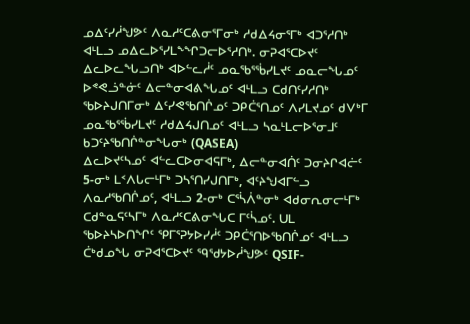ᓄᐃᑦᓯᓲᖑᕗᑦ ᐱᓇᓱᑦᑕᕕᓂᕐᒥᓂᒃ ᓱᑯᐃᔦᓂᕐᒥᒃ ᐊᑐᕐᓱᑎᒃ ᐊᒻᒪᓗ ᓄᐃᓚᐅᕐᓯᒪᖕᖏᑐᓕᐅᕐᓱᑎᒃ. ᓂᕈᐊᕐᑕᐅᔪᑦ ᐃᓚᐅᓚᖓᓗᑎᒃ ᐊᐅᓪᓚᓲᑦ ᓄᓇᖃᕐᖄᓯᒪᔪᑦ ᓄᓇᓕᖓᓄᑦ ᐅᕝᕙᓘᓐᓃᑦ ᐃᓕᓐᓂᐊᕕᖓᓄᑦ ᐊᒻᒪᓗ ᑕᑯᑎᑦᓯᓱᑎᒃ ᖃᐅᔨᒍᑎᒥᓂᒃ ᐃᑦᓯᕙᖃᑎᒌᓄᑦ ᑐᑭᑖᕐᑎᓄᑦ ᐱᓯᒪᔪᓄᑦ ᑯᐯᒃᒥ ᓄᓇᖃᕐᖄᓯᒪᔪᑦ ᓱᑯᐃᔦᒍᑎᓄᑦ ᐊᒻᒪᓗ ᓴᓇᒻᒪᓕᐅᕐᓂᒧᑦ ᑲᑐᑦᔨᖃᑎᒌᓐᓂᖓᓂᒃ (QASEA)
ᐃᓚᐅᔪᑦᓴᓄᑦ ᐊᓪᓚᑕᐅᓂᐊᕋᒥᒃ, ᐃᓕᓐᓂᐊᑏᑦ ᑐᓂᔨᒋᐊᓖᑦ 5-ᓂᒃ ᒪᑉᐱᒐᓕᒻᒥᒃ ᑐᓴᕐᑎᓯᒍᑎᒥᒃ, ᐊᑦᔨᖑᐊᒥᓪᓗ ᐱᓇᓱᖃᑎᒌᓄᑦ, ᐊᒻᒪᓗ 2-ᓂᒃ ᑕᕐᓵᐲᓐᓂᒃ ᐊᑯᓂᕆᓂᓕᒻᒥᒃ ᑕᑯᓐᓇᕋᑦᓴᒥᒃ ᐱᓇᓱᑦᑕᕕᓂᖓᑕ ᒥᑦᓵᓄᑦ. ᑌᒪ ᖃᐅᔨᓴᐅᑎᖏᑦ ᕿᒥᕐᕈᔭᐅᓯᓲᑦ ᑐᑭᑖᕐᑎᐅᖃᑎᒌᓄᑦ ᐊᒻᒪᓗ ᑖᒃᑯᓄᖓ ᓂᕈᐊᕐᑕᐅᔪᑦ ᙯᖁᔭᐅᓲᖑᕗᑦ QSIF-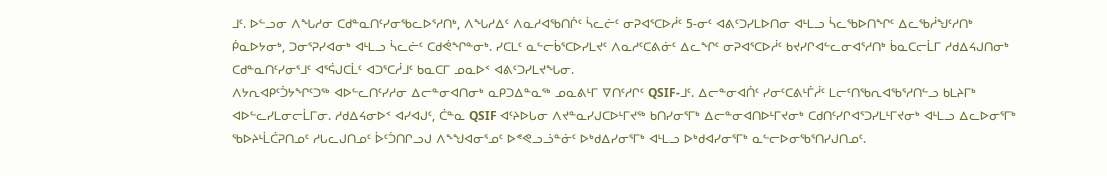ᒧᑦ. ᐅᓪᓗᓂ ᐱᖓᓱᓂ ᑕᑯᓐᓇᑎᑦᓯᓂᖃᓚᐅᕐᓱᑎᒃ, ᐱᖓᓱᐃᑦ ᐱᓇᓱᐊᖃᑎᒌᑦ ᓵᓚᓖᑦ ᓂᕈᐊᕐᑕᐅᓲᑦ 5-ᓂᑦ ᐊᕕᑦᑐᓯᒪᐅᑎᓂ ᐊᒻᒪᓗ ᓵᓚᖃᐅᑎᖏᑦ ᐃᓚᖃᓲᖑᑦᓱᑎᒃ ᑮᓇᐅᔭᓂᒃ, ᑐᓂᕐᕈᓯᐊᓂᒃ ᐊᒻᒪᓗ ᓵᓚᓖᑦ ᑕᑯᕚᖏᓐᓂᒃ. ᓯᑕᒪᑦ ᓇᓪᓕᑳᕐᑕᐅᓯᒪᔪᑦ ᐱᓇᓱᑦᑕᕕᓃᑦ ᐃᓚᖏᑦ ᓂᕈᐊᕐᑕᐅᓲᑦ ᑲᔪᓯᒋᐊᓪᓚᓂᐊᕐᓱᑎᒃ ᑳᓇᑕᓕᒫᒥ ᓱᑯᐃᔦᒍᑎᓂᒃ ᑕᑯᓐᓇᑎᑦᓯᓂᕐᒧᑦ ᐊᕐᕌᒍᑕᒫᑦ ᐊᑐᕐᑕᓲᒧᑦ ᑲᓇᑕᒥ ᓄᓇᐅᑉ ᐊᕕᑦᑐᓯᒪᔪᖓᓂ.
ᐱᔭᕆᐊᑭᑦᑑᔭᖏᑦᑐᖅ ᐊᐅᓪᓚᑎᑦᓯᓱᓂ ᐃᓕᓐᓂᐊᑎᓂᒃ ᓇᑭᑐᐃᓐᓇᖅ ᓄᓇᕕᒻᒥ ᐁᑎᑦᓱᒋᑦ QSIF-ᒧᑦ. ᐃᓕᓐᓂᐊᑏᑦ ᓯᓂᑦᑕᕕᒻᒦᓲᑦ ᒪᓕᑦᑎᖃᕆᐊᖃᕐᓱᑎᓪᓗ ᑲᒪᔨᒥᒃ ᐊᐅᓪᓚᓯᒪᓂᓕᒫᒥᓂ. ᓱᑯᐃᔦᓂᐅᑉ ᐊᓯᐊᒍᑦ, ᑖᓐᓇ QSIF ᐊᑦᔨᐅᒐᓂ ᐱᔪᓐᓇᓯᒍᑕᐅᒻᒥᔪᖅ ᑲᑎᓯᓂᕐᒥᒃ ᐃᓕᓐᓂᐊᑎᐅᒻᒥᔪᓂᒃ ᑕᑯᑎᑦᓯᒋᐊᕐᑐᓯᒪᒻᒥᔪᓂᒃ ᐊᒻᒪᓗ ᐃᓚᐅᓂᕐᒥᒃ ᖃᐅᔨᒻᒫᑖᕈᑎᓄᑦ ᓱᒐᓚᒍᑎᓄᑦ ᐆᑦᑑᑎᒋᓗᒍ ᐱᖕᖑᐊᓂᕐᓄᑦ ᐅᕝᕙᓗᓘᓐᓃᑦ ᐅᒃᑯᐃᓯᓂᕐᒥᒃ ᐊᒻᒪᓗ ᐅᒃᑯᐊᓯᓂᕐᒥᒃ ᓇᓪᓕᐅᓂᖃᕐᑎᓯᒍᑎᓄᑦ.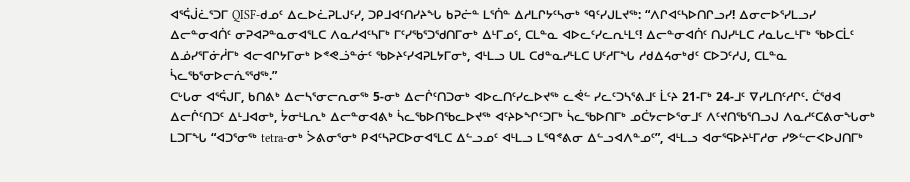ᐊᕐᕌᒎᓛᕐᑐᒥ QISF-ᑯᓄᑦ ᐃᓚᐅᓛᕈᒪᒍᑦᓯ, ᑐᑭᒧᐊᑦᑎᓯᔨᖓ ᑲᕈᓖᓐ ᒪᕐᑏᓐ ᐃᓱᒪᒋᔭᑦᓴᓂᒃ ᙯᑦᓯᒍᒪᔪᖅ: “ᐱᒋᐊᑦᓴᐅᑎᒋᓗᓯ! ᐃᓂᓕᐅᕐᓯᒪᓗᓯ ᐃᓕᓐᓂᐊᑏᑦ ᓂᕈᐊᕈᓐᓇᓂᐊᕐᒪᑕ ᐱᓇᓱᐊᑦᓴᒥᒃ ᒥᑦᓯᖃᕐᑐᖁᑎᒥᓂᒃ ᐃᒻᒥᓄᑦ, ᑕᒪᓐᓇ ᐊᐅᓚᑦᓯᓚᕆᒻᒪᑦ! ᐃᓕᓐᓂᐊᑏᑦ ᑎᒍᓯᒻᒪᑕ ᓱᓇᒐᓚᒻᒥᒃ ᖃᐅᑕᒫᑦ ᐃᓅᓯᕐᒥᓃᓲᒥᒃ ᐊᓕᐊᒋᔭᒥᓂᒃ ᐅᕝᕙᓘᓐᓃᑦ ᖃᐅᔨᑦᓯᐊᕈᒪᔭᒥᓂᒃ, ᐊᒻᒪᓗ ᑌᒪ ᑕᑯᓐᓇᓯᒻᒪᑕ ᑌᑦᓱᒥᖓ ᓱᑯᐃᔦᓂᒃᑯᑦ ᑕᐅᑐᑦᓱᒍ, ᑕᒪᓐᓇ ᓵᓚᖃᕐᓂᐅᓕᕇᕐᖁᖅ.”
ᑕᒡᒐᓂ ᐊᕐᕌᒍᒥ, ᑲᑎᕕᒃ ᐃᓕᓴᕐᓂᓕᕆᓂᖅ 5-ᓂᒃ ᐃᓕᒌᑦᑎᑐᓂᒃ ᐊᐅᓚᑎᑦᓯᓚᐅᔪᖅ ᓚᕚᓪ ᓯᓚᑦᑐᓴᕐᕕᒧᑦ ᒫᑦᔨ 21-ᒥᒃ 24-ᒧᑦ ᐁᓯᒪᑎᑦᓱᒋᑦ. ᑖᕐᑯᐊ ᐃᓕᒌᑦᑎᑐᑦ ᐃᒻᒧᐊᓂᒃ, ᔮᓂᒻᒪᕆᒃ ᐃᓕᓐᓂᐊᕕᒃ ᓵᓚᖃᐅᑎᖃᓚᐅᔪᖅ ᐊᑦᔨᐅᖏᑦᑐᒥᒃ ᓵᓚᖃᐅᑎᒥᒃ ᓄᑖᔭᓕᐅᕐᓂᒧᑦ ᐱᑦᔪᑎᖃᕐᑎᓗᒍ ᐱᓇᓱᑦᑕᕕᓂᖓᓂᒃ ᒪᑐᒥᖓ “ᐊᑐᕐᓂᖅ tetra-ᓂᒃ ᐴᕕᓂᕐᓂᒃ ᑭᐊᑦᓴᕈᑕᐅᓂᐊᕐᒪᑕ ᐃᓪᓗᓄᑦ ᐊᒻᒪᓗ ᒪᙯᕝᕕᓂ ᐃᓪᓗᐊᐱᓐᓄᑦ”, ᐊᒻᒪᓗ ᐊᓂᕐᕋᐅᔨᒻᒥᓱᓂ ᓯᕗᓪᓕᐸᐅᒍᑎᒥᒃ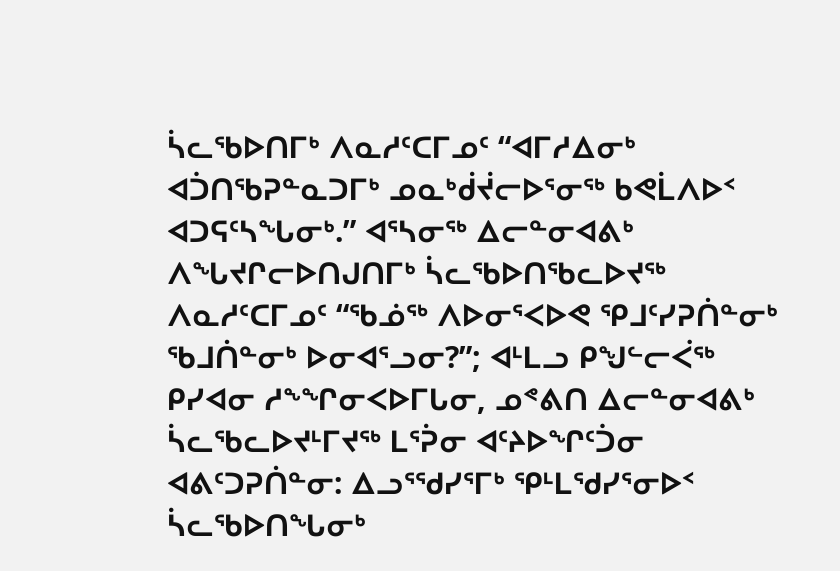ᓵᓚᖃᐅᑎᒥᒃ ᐱᓇᓱᑦᑕᒥᓄᑦ “ᐊᒥᓱᐃᓂᒃ ᐊᑑᑎᖃᕈᓐᓇᑐᒥᒃ ᓄᓇᒃᑰᔫᓕᐅᕐᓂᖅ ᑲᕙᒫᐱᐅᑉ ᐊᑐᕋᑦᓴᖓᓂᒃ.” ᐊᕐᓴᓂᖅ ᐃᓕᓐᓂᐊᕕᒃ ᐱᖓᔪᒋᓕᐅᑎᒍᑎᒥᒃ ᓵᓚᖃᐅᑎᖃᓚᐅᔪᖅ ᐱᓇᓱᑦᑕᒥᓄᑦ “ᖃᓅᖅ ᐱᐅᓂᕐᐸᐅᕙ ᕿᒧᑦᓯᕈᑏᓐᓂᒃ ᖃᒧᑏᓐᓂᒃ ᐅᓂᐊᕐᓗᓂ?”; ᐊᒻᒪᓗ ᑭᖑᓪᓕᐹᖅ ᑭᓯᐊᓂ ᓱᖕᖏᓂᐸᐅᒥᒐᓂ, ᓄᕝᕕᑎ ᐃᓕᓐᓂᐊᕕᒃ ᓵᓚᖃᓚᐅᔪᒻᒥᔪᖅ ᒪᕐᕉᓂ ᐊᑦᔨᐅᖏᑦᑑᓂ ᐊᕕᑦᑐᕈᑏᓐᓂ: ᐃᓗᕐᖁᓯᕐᒥᒃ ᕿᒻᒪᖁᓯᕐᓂᐅᑉ ᓵᓚᖃᐅᑎᖓᓂᒃ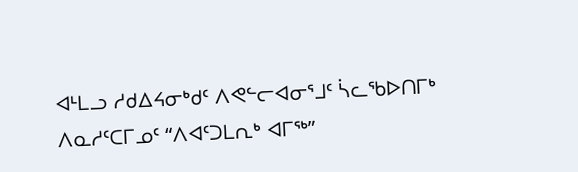ᐊᒻᒪᓗ ᓱᑯᐃᔦᓂᒃᑯᑦ ᐱᕙᓪᓕᐊᓂᕐᒧᑦ ᓵᓚᖃᐅᑎᒥᒃ ᐱᓇᓱᑦᑕᒥᓄᑦ “ᐱᐊᑦᑐᒪᕆᒃ ᐊᒥᖅ”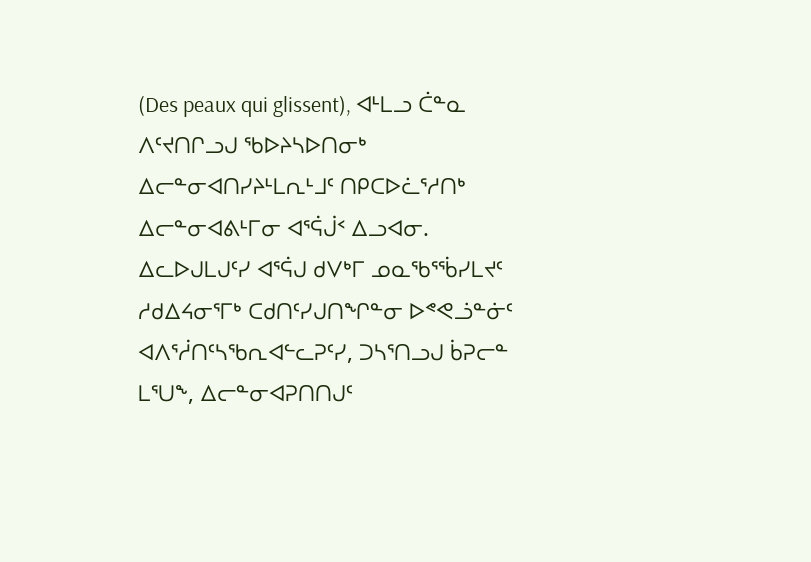(Des peaux qui glissent), ᐊᒻᒪᓗ ᑖᓐᓇ ᐱᑦᔪᑎᒋᓗᒍ ᖃᐅᔨᓴᐅᑎᓂᒃ ᐃᓕᓐᓂᐊᑎᓯᔨᒻᒪᕆᒻᒧᑦ ᑎᑭᑕᐅᓛᕐᓱᑎᒃ ᐃᓕᓐᓂᐊᕕᒻᒥᓂ ᐊᕐᕌᒎᑉ ᐃᓗᐊᓂ.
ᐃᓚᐅᒍᒪᒍᑦᓯ ᐊᕐᕌᒍ ᑯᐯᒃᒥ ᓄᓇᖃᕐᖄᓯᒪᔪᑦ ᓱᑯᐃᔦᓂᕐᒥᒃ ᑕᑯᑎᑦᓯᒍᑎᖏᓐᓂ ᐅᕝᕙᓘᓐᓃᑦ ᐊᐱᕐᓲᑎᑦᓴᖃᕆᐊᓪᓚᕈᑦᓯ, ᑐᓴᕐᑎᓗᒍ ᑳᕈᓕᓐ ᒪᕐᑌᖕ, ᐃᓕᓐᓂᐊᕈᑎᑎᒍᑦ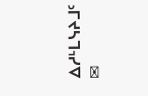ᐃᓱᒻᒪᓭᔨᒧᑦ   ✉